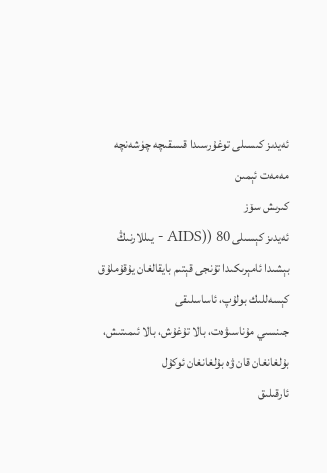ئەيدىز كىسىلى توغۇرسىدا قىسقىچە چۈشەنچە
مەمەت ئېمىن
كىرىش سۆز
ئەيدىز كېسىلى AIDS)) 80 - يىللارنىڭ
بېشىدا ئامېرىكىدا تۇنجى قېتىم بايقالغان يۇقۇملۇق كېسەللىك بولۇپ، ئاساسلىقى
جىنسىي مۇناسىۋەت، بالا تۇغۇش، بالا ئىمىتىش، بۇلغانغان قان ۋە بۇلغانغان ئوكۇل
ئارقىلىق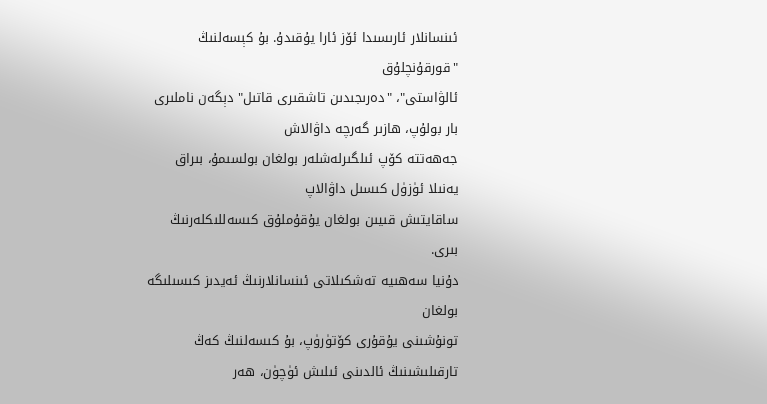ئىنسانلار ئارىسىدا ئۆز ئارا يۇقىدۇ. بۇ كېسەلنىڭ "قورقۇنچلۇق
ئالۋاستى"، "دەرىجىدىن تاشقىرى قاتىل" دېگەن ناملىرى بار بولۇپ، ھازىر گەرچە داۋالاش
جەھەتتە كۆپ ئىلگىرلەشلەر بولغان بولسىمۇ، بىراق يەنىلا ئۈزۈل كىسىل داۋالاپ
ساقايتىش قىيىن بولغان يۇقۇملۇق كىسەللىكلەرنىڭ بىرى.
دۇنيا سەھىيە تەشكىلاتى ئىنسانلارنىڭ ئەيدىز كىسىلىگە بولغان
تونۇشىنى يۇقۇرى كۆتۈرۈپ، بۇ كىسەلنىڭ كەڭ تارقىلىشىنىڭ ئالدىنى ئىلىش ئۈچۈن، ھەر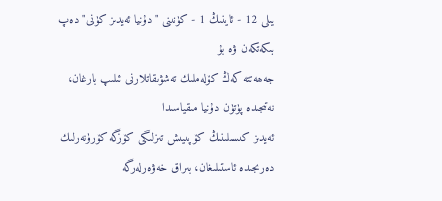يىلى 12 - ئاينىڭ 1 - كۈنىنى "دۇنيا ئەيدىز كۈنى" دەپ بىكەتكەن ۋە بۇ
جەھەتتە كەڭ كۆلەملىك تەشۋىقاتلارنى ئىلىپ بارغان، نەتىجىدە پۈتۈن دۇنيا مىقياسىدا
ئەيدىز كىسىلىنىڭ كۆپىيىش تىزلىگى كۆزگە كۆرۈنەرلىك دەرىجىدە ئاستىلىغان، بىراق خەۋەرلەرگە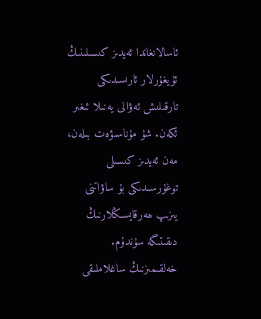ئاسالانغاندا ئەيدىز كىسىلىنىڭ ئۇيغۇرلار ئارىسىدىكى تارقىلىش ئەۋالى يەنىلا ئىغىر
ئكەن. شۇ مۇناسىۋەت بىلەن، مەن ئەيدىز كىسىلى توغۇرسىدىكى بۇ ساۋاتنى يىزىپ ھەرقايسىڭلارنىڭ
دىقىتىگە سۇندۇم.
خەلقىمىزنىڭ ساغلاملىقى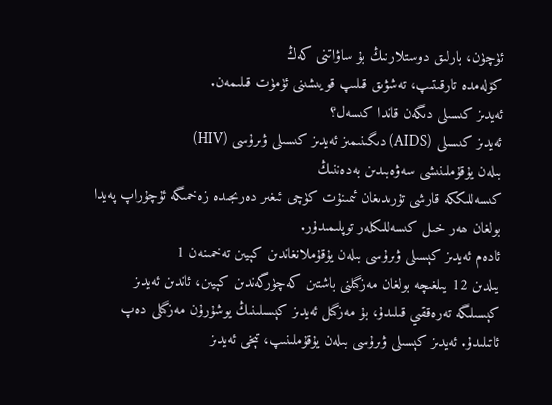ئۈچۈن، بارلىق دوستلارنىڭ بۇ ساۋاتنى كەڭ
كۆلەمدە تارقىتىپ، تەشۋىق قىلىپ قويىشىنى ئۈمۈت قىلىمەن.
ئەيدىز كىسىلى دىگەن قاندا كىسەل؟
ئەيدىز كىسىلى (AIDS) دىگىنىمىز ئەيدىز كىسىلى ۋىرۇسى (HIV)
بىلەن يۇقۇملىنىشى سەۋەبىدىن بەدەننىڭ
كىسەللىككە قارشى تۇرىدىغان ئىمىنۇت كۈچى ئىغىر دەرىجىدە زەخمىگە ئۇچۇراپ پەيدا
بولغان ھەر خىل كىسەللىكلەر توپلىمىدۇر.
ئادەم ئەيدىز كېسىلى ۋىرۇسى بىلەن يۇقۇملانغاندىن كېيىن تەخمىنەن 1
يىلدىن 12 يىلغىچە بولغان مەزگىلنى باشتىن كەچۈرگەندىن كېيىن، ئاندىن ئەيدىز
كېسىلىگە تەرەققىي قىلىدۇ، بۇ مەزگىل ئەيدىز كېسىلىنىڭ يوشۇرۇن مەزگىلى دەپ
ئاتىلىدۇ. ئەيدىز كېسىلى ۋىرۇسى بىلەن يۇقۇملىنىپ، تېخى ئەيدىز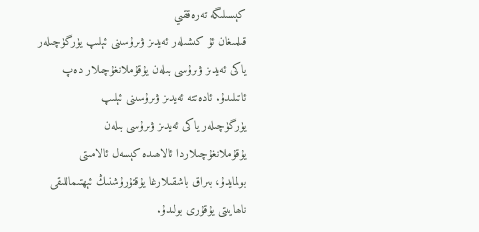كېسىلىگە تەرەققىي
قىلمىغان ئۇ كىشىلەر ئەيدىز ۋىرۇسىنى ئېلىپ يۈرگۈچىلەر ياكى ئەيدىز ۋىرۇسى بىلەن يۇقۇملانغۇچىلار دەپ ئاتىلىدۇ. ئادەتتە ئەيدىز ۋىرۇسىنى ئېلىپ
يۈرگۈچىلەر ياكى ئەيدىز ۋىرۇسى بىلەن يۇقۇملانغۇچىلاردا ئالاھىدە كېسەل ئالامىتى
بولمايدۇ، بىراق باشقىلارغا يۇقتۇرۇشنىڭ ئېھتىماللىقى ناھايىتى يۇقۇرى بولىدۇ.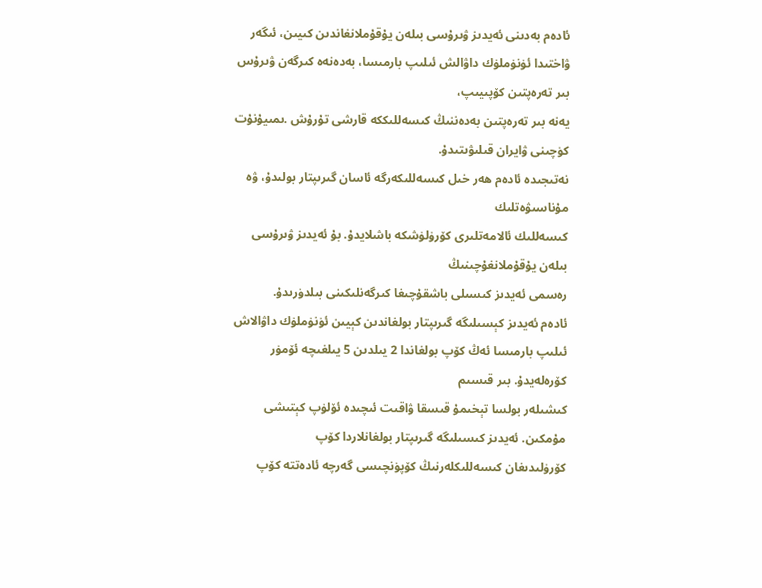ئادەم بەدىنى ئەيدىز ۋىرۇسى بىلەن يۇقۇملانغاندىن كىيىن، ئىگەر
ۋاختىدا ئۈنۈملۈك داۋالش ئىلىپ بارمىسا، بەدەنەە كىرگەن ۋىرۇس بىر تەرەپتىن كۆپىيىپ،
يەنە بىر تەرەپتىن بەدەننىڭ كىسەللىككە قارشى تۇرۇش .ىمىيۇنۇت كۈچىنى ۋايران قىلىۋىتىدۇ.
نەتىجىدە ئادەم ھەر خىل كىسەللىكەرگە ئاسان گىرىپتار بولىدۇ، ۋە مۇناسىۋەتلىك
كىسەللىك ئالامەتلىرى كۆرۈلۈشكە باشلايدۇ. بۇ ئەيدىز ۋىرۇسى بىلەن يۇقۇملانغۇچىنىڭ
رەسمى ئەيدىز كىسىلى باشقۇچىغا كىرگەنلىكىنى بىلدۈرىدۇ.
ئادەم ئەيدىز كېسىلىگە گىرىپتار بولغاندىن كېيىن ئۈنۈملۈك داۋالاش
ئىلىپ بارمىسا ئەڭ كۆپ بولغاندا 2 يىلدىن 5 يىلغىچە ئۆمۈر كۆرەلەيدۇ. بىر قىسىم
كىشىلەر بولسا تېخىمۇ قىسقا ۋاقىت ئىچىدە ئۆلۈپ كېتىشى مۇمكىن. ئەيدىز كىسىلىگە گىرىپتار بولغانلاردا كۆپ
كۆرۈلىدىغان كىسەللىكلەرنىڭ كۆپۈنچىسى گەرچە ئادەتتە كۆپ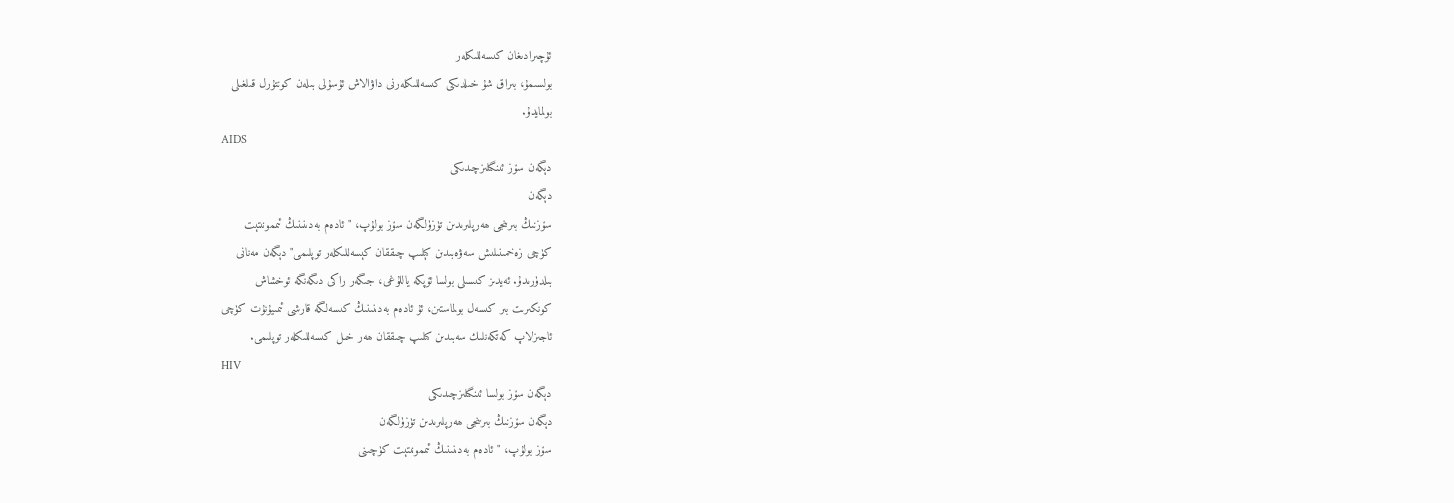ئۇچىرادىغان كىسەللىكلەر
بولسىمۇ، بىراق شۇ خىلدىكى كىسەللىكلەرنى داۋالاش ئۇسۇلى بىلەن كونتۇرل قىلغىلى
بولمايدۇ.
AIDS
دېگەن سۆز ئىنگىلىزچىدىكى
دېگەن
سۆزنىڭ بىرىنجى ھەرپلىرىدىن تۈزۈلگەن سۆز بولۇپ، "ئادەم بەدىنىنىڭ ئىممونىتېت
كۈچى زەخمىنىلىش سەۋەبىدىن كېلىپ چىققان كېسەللىكلەر توپلىمى" دېگەن مەنانى
بىلدۈرىدۇ. ئەيدىز كىسىلى بولسا ئۆپكە ياللۇغى، جىگەر راكى دىگەنگە ئوخشاش
كونكىرىت بىر كىسەل بولماستىن، ئۇ ئادەم بەدىنىنىڭ كىسەلگە قارشى ئىمىيۇنۇت كۈچى
ئاجىزلاپ كەتكەنلىك سەبىدىن كىلىپ چىققان ھەر خىل كىسەللىكلەر توپلىمى.
HIV
دېگەن سۆز بولسا ئىنگىلىزچىدىكى
دېگەن سۆزنىڭ بىرىنجى ھەرپلىرىدىن تۈزۈلگەن
سۆز بولۇپ، "ئادەم بەدىنىنىڭ ئىممونىتېت كۈچىنى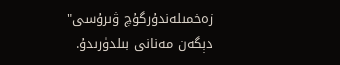زەخمىلەندۇرگۇچ ۋىرۇسى" دېگەن مەنانى بىلدۈرىدۇ.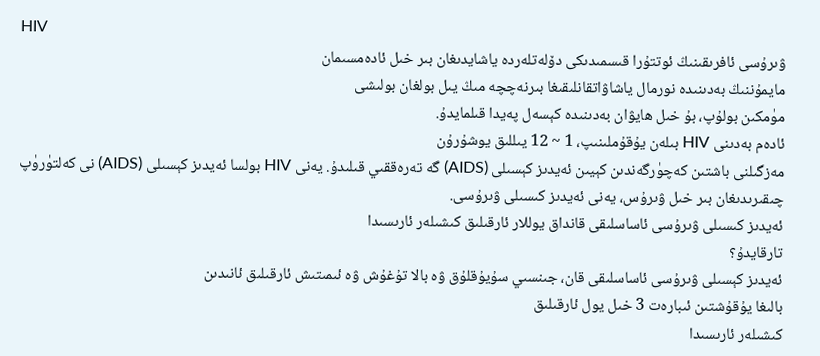HIV
ۋىرۇسى ئافرىقىنىڭ ئوتتۇرا قىسمىدىكى دۆلەتلەردە ياشايدىغان بىر خىل ئادەمسىمان
مايمۇننىڭ بەدىنىدە نورمال ياشاۋاتقانلىقىغا بىرنەچچە مىڭ يىل بولغان بولىشى
مۈمكىن بولۇپ، بۇ خىل ھايۋان بەدىنىدە كېسەل پەيدا قىلمايدۇ.
ئادەم بەدىنى HIV بىلەن يۇقۇملىنىپ، 1 ~ 12 يىللىق يوشۇرۇن
مەزگىلنى باشتىن كەچۈرگەندىن كېيىن ئەيدىز كېسىلى (AIDS) گە تەرەققىي قىلىدۇ. يەنى HIV بولسا ئەيدىز كېسىلى (AIDS) نى كەلتۈرۈپ چىقىرىدىغان بىر خىل ۋىرۇس، يەنى ئەيدىز كىسىلى ۋىرۇسى.
ئەيدىز كىسىلى ۋىرۇسى ئاساسلىقى قانداق يوللار ئارقىلىق كىشىلەر ئارىسىدا
تارقايدۇ؟
ئەيدىز كېسىلى ۋىرۇسى ئاساسلىقى قان، جىنسىي سۇيۇقلۇق ۋە بالا تۇغۇش ۋە ئىمىتىش ئارقىلىق ئانىدىن
بالىغا يۇقۇشتىن ئىبارەت 3 خىل يول ئارقىلىق
كىشىلەر ئارىسىدا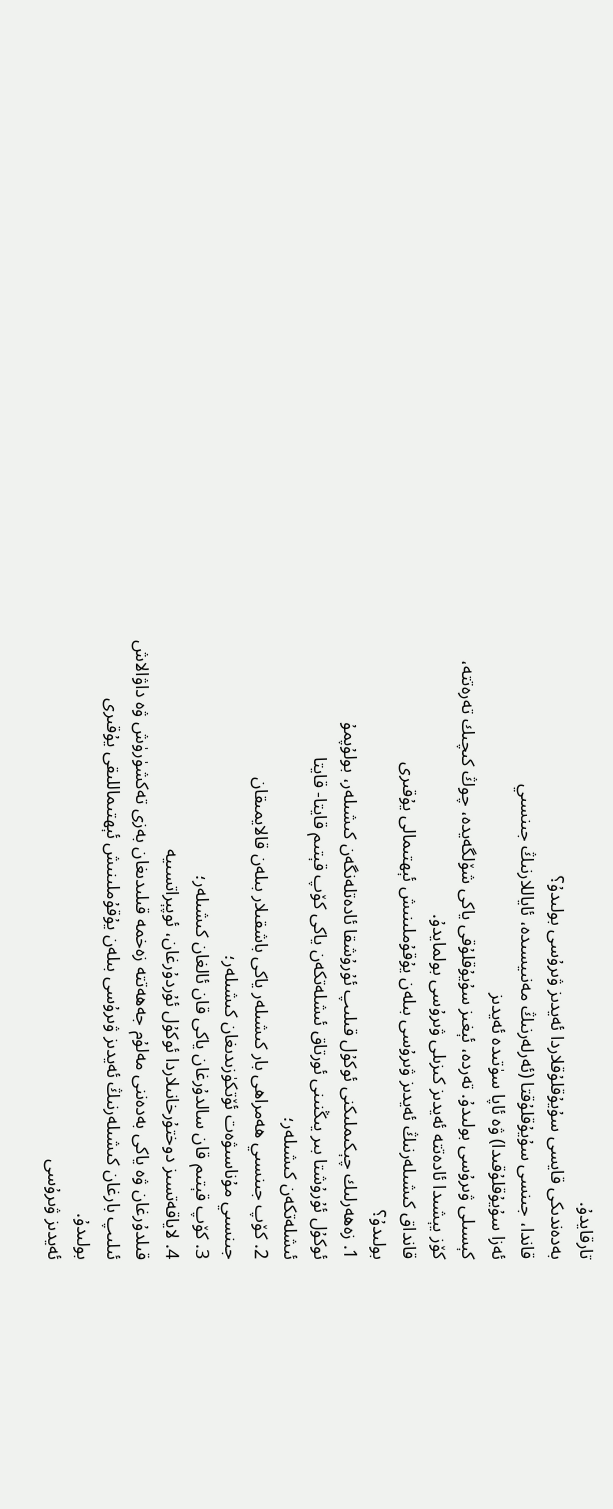تارقايدۇ.
بەدەندىكى قايسى سۇيۇقلۇقلاردا ئەيدىز ۋىرۇسى بولىدۇ؟
قاندا، جىنسى سۇيۇقلۇقتا (ئەرلەرنىڭ مەنىيسىدە، ئاياللارنىڭ جىنسىي
ئەزا سۇيۇقلۇقىدا) ۋە ئاپا سۈتىدە ئەيدىز
كېسىلى ۋىرۇسى بولىدۇ. تەردە، ئېغىز سۇيۇقلۇقى ياكى شۆلگەيدە، چوڭ كىچىك تەرەتتە،
كۆز يېشىدا ئادەتتە ئەيدىز كىزىلى ۋىرۇسى بولمايدۇ.
قانداق كىشىلەرنىڭ ئەيدىز ۋىرۇسى بىلەن يۇقۇملىنىش ئېھتىمالى يۇقىرى
بولىدۇ؟
1. زەھەرلىك چېكىملىكنى ئوكۇل قىلىپ ئۇرۇشقا ئادەتلەنگەن كىشىلەر، بولۇپمۇ
ئوكۇل ئۇرۇشتا بىر يىڭنىنى ئورتاق ئىشلەتكەن ياكى كۆپ قېتىم قايتا- قايتا
ئىشلەتكەن كىشىلەر؛
2. كۆپ جىنسىي ھەمراھى بار كىشىلەر ياكى باشقىلار بىلەن قالايمىقان
جىنسىي مۇناسىۋەت ئۆتكۈزىدىغان كىشىلەر؛
3. كۆپ قېتىم قان سالدۇرغان ياكى قان ئالغان كىشىلەر؛
4. لاياقەتسىز دوختۇرخانىلاردا ئوكۇل ئۇردۇرغان، ئوپېراتسىيە
قىلدۇرغان ۋە ياكى بەدەننى مەلۇم جەھەتتە زەخمە قىلىدىغان بەزى تەكشۈرۈش ۋە داۋالاش
ئىلىپ بارغان كىشىلەرنىڭ ئەيدىز ۋىرۇسى بىلەن يۇقۇملىنىش ئېھتىماللىقى يۇقىرى
بولىدۇ.
ئەيدىز ۋىرۇسى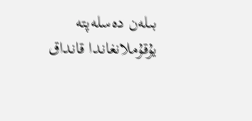بىلەن دەسلەپتە يۇقۇملانغاندا قانداق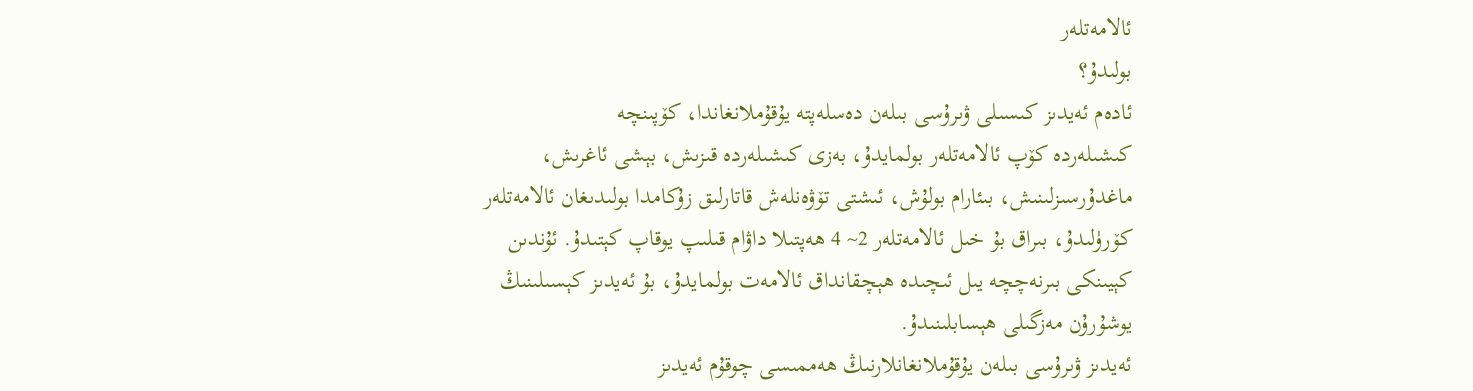ئالامەتلەر
بولىدۇ؟
ئادەم ئەيدىز كىسىلى ۋىرۇسى بىلەن دەسلەپتە يۇقۇملانغاندا، كۆپىنچە
كىشىلەردە كۆپ ئالامەتلەر بولمايدۇ، بەزى كىشىلەردە قىزىش، بېشى ئاغرىش،
ماغدۇرسىزلىنىش، بىئارام بولۇش، ئىشتى تۆۋەنلەش قاتارلىق زۇكامدا بولىدىغان ئالامەتلەر
كۆرۈلىدۇ، بىراق بۇ خىل ئالامەتلەر 2~ 4 ھەپتىلا داۋام قىلىپ يوقاپ كېتىدۇ. ئۇندىن
كېيىنكى بىرنەچچە يىل ئىچىدە ھېچقانداق ئالامەت بولمايدۇ، بۇ ئەيدىز كېسىلىنىڭ
يوشۇرۇن مەزگىلى ھېسابلىنىدۇ.
ئەيدىز ۋىرۇسى بىلەن يۇقۇملانغانلارنىڭ ھەممىسى چوقۇم ئەيدىز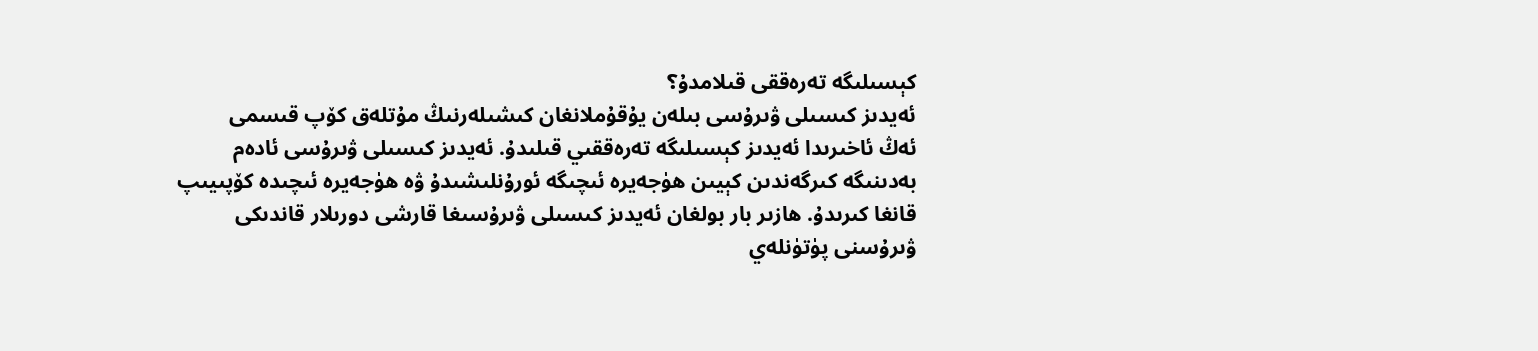كېسىلىگە تەرەققى قىلامدۇ؟
ئەيدىز كىسىلى ۋىرۇسى بىلەن يۇقۇملانغان كىشىلەرنىڭ مۇتلەق كۆپ قىسمى
ئەڭ ئاخىرىدا ئەيدىز كېسىلىگە تەرەققىي قىلىدۇ. ئەيدىز كىسىلى ۋىرۇسى ئادەم
بەدىنىگە كىرگەندىن كېيىن ھۈجەيرە ئىچىگە ئورۇنلىشىدۇ ۋە ھۈجەيرە ئىچىدە كۆپىيىپ
قانغا كىرىدۇ. ھازىر بار بولغان ئەيدىز كىسىلى ۋىرۇسىغا قارشى دورىلار قاندىكى
ۋىرۇسنى پۈتۈنلەي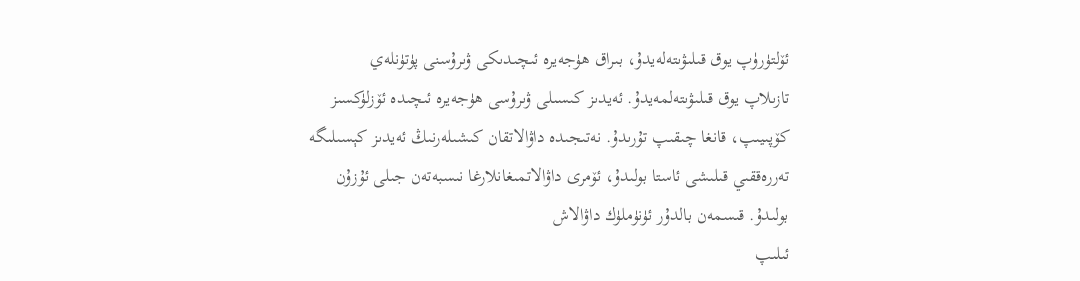ئۆلتۈرۈپ يوق قىلىۋىتەلەيدۇ، بىراق ھۈجەيرە ئىچىدىكى ۋىرۇسنى پۈتۈنلەي
تازىلاپ يوق قىلىۋىتەلمەيدۇ. ئەيدىز كىسىلى ۋىرۇسى ھۈجەيرە ئىچىدە ئۆزلۈكسىز
كۆپىيىپ، قانغا چىقىپ تۇرىدۇ. نەتىجىدە داۋالاتقان كىشىلەرنىڭ ئەيدىز كېسىلىگە
تەررەققىي قىلىشى ئاستا بولىدۇ، ئۆمرى داۋالاتمىغانلارغا نىسبەتەن جىلى ئۇزۇن
بولىدۇ. قىسمەن بالدۇر ئۈنۈملۈك داۋالاش
ئىلىپ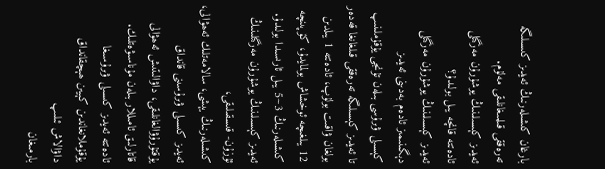بارغان كىشىلەرنىڭ ئەيدىز كىسىلىگە تەرەققى قىلمىغانلىقى مەلۇم.
ئەيدىز كېسىلىنىڭ يوشۇرۇن مەزگىلى ئادەتتە قانچە يىل بولىدۇ؟
ئەيدىز كېسىلىنىڭ يوشۇرۇن مەزگىلى دېگىنىمىز ئادەم بەدىنى ئەيدىز
كېسىلى ۋىرۇسى بىلەن تۇنجى يۇقۇملىنىپ تا ئەيدىز كېسىلىگە تەرەققى قىلغانغا قەدەر
بولغان ۋاقىت بولۇپ، ئادەتتە 1 يىلدىن 12 يىلغىچە ئوخشاش بولمايدۇ، كۆپىنچە
كىشىلەرنىڭ 3~5 يىل ئارىسىدا بولىدۇ. ئەيدىز كېسىلىنىڭ يوشۇرۇن مەزگىلىنىڭ ئۇزۇن- قىسقىلىقى،
كىشىلەرنىڭ يېشى، سالامەتلىك ئەھۋالى، ئەيدىز كىسىلى ۋىرۇسىنى قانداق
يۇقتۇرۇۋالغانلىقى، داۋالىتىش ئەھۋالى قاتارلىق ئامىللار بىلەن مۇناسىۋەتلىك.
ئادەتتە ئەيدىز كىسىلى ۋىرۇسىغا يۇقۇملانغاندىن كېيىن ھېچقانداق داۋالاش ئىلىپ
بارمىغان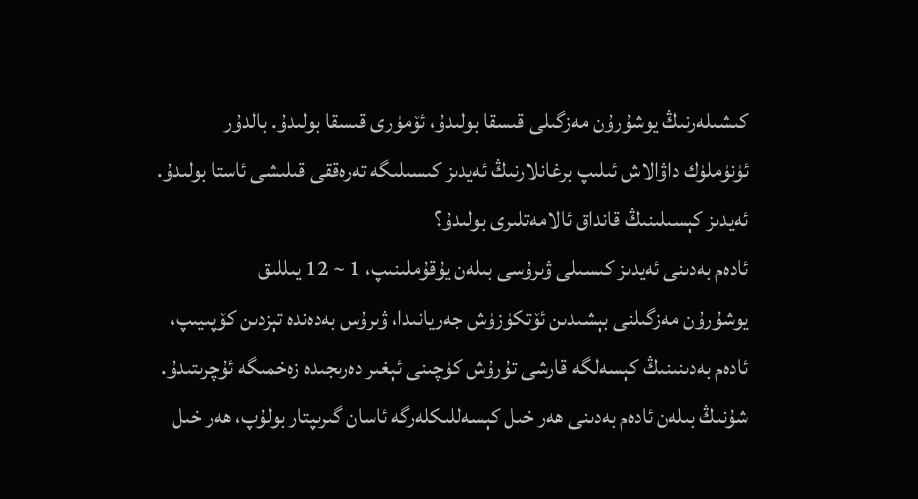كىشىلەرنىڭ يوشۇرۇن مەزگىلى قىسقا بولىدۇ، ئۆمۈرى قىسقا بولىدۇ. بالدۇر
ئۈنۈملۈك داۋالاش ئىلىپ برغانلارنىڭ ئەيدىز كىسىلىگە تەرەققى قىلىشى ئاستا بولىدۇ.
ئەيدىز كېسىلىنىڭ قانداق ئالامەتلىرى بولىدۇ؟
ئادەم بەدىنى ئەيدىز كىسىلى ۋىرۇسى بىلەن يۇقۇملىنىپ، 1 ~ 12 يىللىق
يوشۇرۇن مەزگىلنى بېشىدىن ئۆتكۈزۈش جەريانىدا، ۋىرۇس بەدەندە تېزدىن كۆپىيىپ،
ئادەم بەدىنىنىڭ كېسەلگە قارشى تۇرۇش كۈچىنى ئېغىر دەرىجىدە زەخمىگە ئۇچرىتىدۇ.
شۇنىڭ بىلەن ئادەم بەدىنى ھەر خىل كېسەللىكلەرگە ئاسان گىرىپتار بولۇپ، ھەر خىل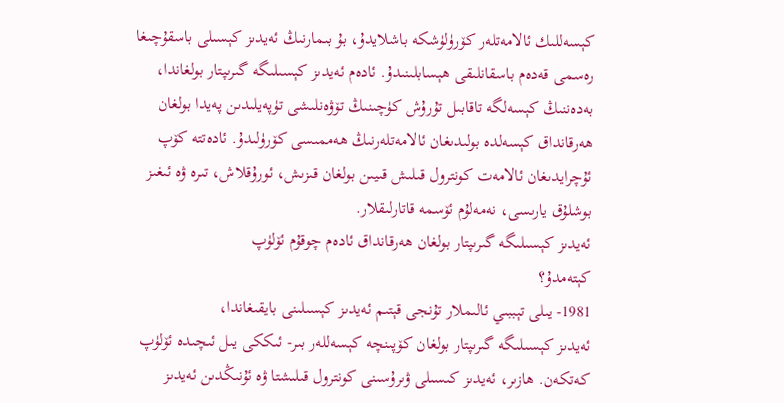كېسەللىك ئالامەتلەر كۆرۈلۈشكە باشلايدۇ، بۇ بىمارنىڭ ئەيدىز كېسىلى باسقۇچىغا
رەسمى قەدەم باسقانلىقى ھېسابلىنىدۇ. ئادەم ئەيدىز كېسىلىگە گىرىپتار بولغاندا،
بەدەننىڭ كېسەلگە تاقابىل تۇرۇش كۈچىنىڭ تۆۋەنلىشى تۈپەيلىدىن پەيدا بولغان
ھەرقانداق كېسەلدە بولىدىغان ئالامەتلەرنىڭ ھەممىسى كۆرۈلىدۇ. ئادەتتە كۆپ
ئۇچرايدىغان ئالامەت كونترول قىلىش قىيىن بولغان قىزىش، ئورۇقلاش، تىرە ۋە ئىغىز
بوشلۇق يارىسى، نەمەلۇم ئۆسمە قاتارلىقلار.
ئەيدىز كېسىلىگە گىرىپتار بولغان ھەرقانداق ئادەم چوقۇم ئۆلۈپ
كېتەمدۇ؟
1981- يىلى تېببىي ئالىملار تۇنجى قېتىم ئەيدىز كېسىلىنى بايقىغاندا،
ئەيدىز كېسىلىگە گىرىپتار بولغان كۆپىنچە كېسەللەر بىر- ئىككى يىل ئىچىدە ئۆلۈپ
كەتكەن. ھازىر، ئەيدىز كىسىلى ۋىرۇسىنى كونترول قىلىشتا ۋە ئۇنىڭدىن ئەيدىز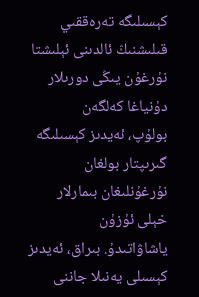كېسىلىگە تەرەققىي قىلىشنىڭ ئالدىنى ئېلىشتا نۇرغۇن يىڭى دورىلار دۇنياغا كەلگەن
بولۇپ، ئەيدىز كېسىلىگە گىرىپتار بولغان نۇرغۇنلىغان بىمارلار خېلى ئۇزۇن
ياشاۋاتىدۇ. بىراق، ئەيدىز كېسىلى يەنىلا جاننى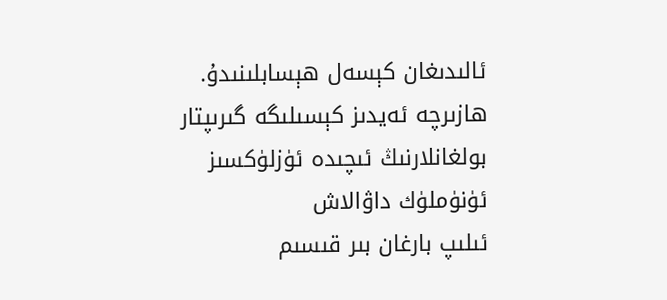ئالىدىغان كېسەل ھېسابلىنىدۇ.
ھازىرچە ئەيدىز كېسىلىگە گىرىپتار بولغانلارنىڭ ئىچىدە ئۈزلۈكسىز ئۈنۈملۈك داۋالاش
ئىلىپ بارغان بىر قىسىم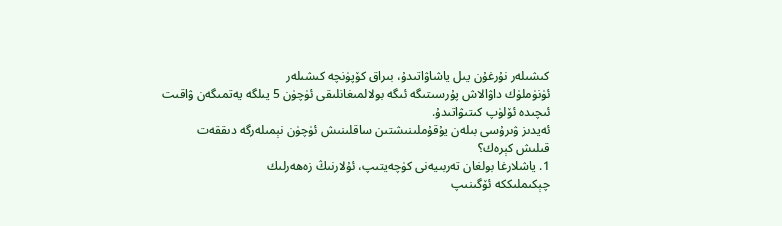كىشىلەر نۇرغۇن يىل ياشاۋاتىدۇ، بىراق كۆپۈنچە كىشىلەر
ئۈنۈملۈك داۋالاش پۇرسىتىگە ئىگە بولالمىغانلىقى ئۈچۈن 5 يىلگە يەتمىگەن ۋاقىت
ئىچىدە ئۆلۈپ كىتىۋاتىدۇ.
ئەيدىز ۋىرۇسى بىلەن يۇقۇملىنىشتىن ساقلىنىش ئۈچۈن نېمىلەرگە دىققەت
قىلىش كېرەك؟
1. ياشلارغا بولغان تەربىيەنى كۈچەيتىپ، ئۇلارنىڭ زەھەرلىك
چېكىملىككە ئۆگىنىپ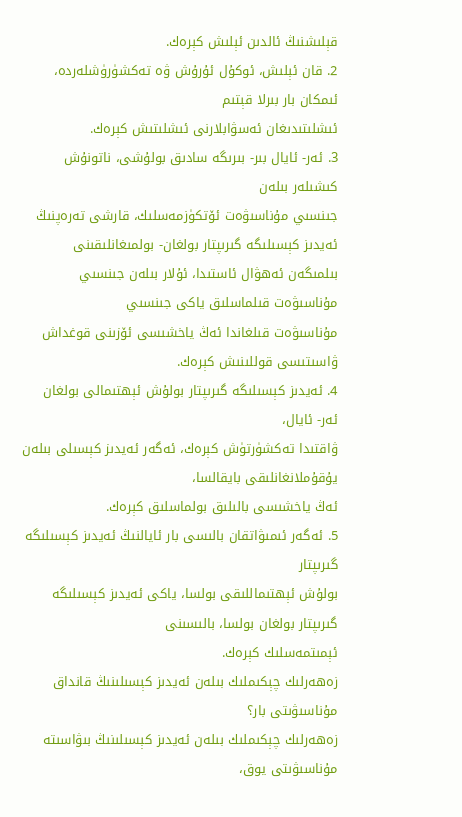قېلىشنىڭ ئالدىن ئېلىش كېرەك.
2. قان ئېلىش، ئوكۇل ئۇرۇش ۋە تەكشۈرۈشلەردە، ئىمكان بار بىرلا قېتىم
ئىشلىتىدىغان ئەسۋابلارنى ئىشلىتىش كېرەك.
3. ئەر- ئايال بىر- بىرىگە سادىق بولۇشى، ناتونۇش كىشىلەر بىلەن
جىنسىي مۇناسىۋەت ئۆتكۈزمەسلىك، قارشى تەرەپنىڭ ئەيدىز كېسىلىگە گىرىپتار بولغان- بولمىغانلىقىنى
بىلمىگەن ئەھۋال ئاستىدا، ئۇلار بىلەن جىنسىي مۇناسىۋەت قىلماسلىق ياكى جىنسىي
مۇناسىۋەت قىلغاندا ئەڭ ياخشىسى ئۆزىنى قوغداش ۋاسىتىسى قوللىنىش كېرەك.
4. ئەيدىز كېسىلىگە گىرىپتار بولۇش ئېھتىمالى بولغان ئەر- ئايال،
ۋاقتىدا تەكشۈرتۈش كېرەك، ئەگەر ئەيدىز كېسىلى بىلەن يۇقۇملانغانلىقى بايقالسا،
ئەڭ ياخشىسى بالىلىق بولماسلىق كېرەك.
5. ئەگەر ئىمىۋاتقان بالىسى بار ئايالنىڭ ئەيدىز كېسىلىگە گىرىپتار
بولۇش ئېھتىماللىقى بولسا، ياكى ئەيدىز كېسىلىگە گىرىپتار بولغان بولسا، بالىسىنى
ئېمىتمەسلىك كېرەك.
زەھەرلىك چېكىملىك بىلەن ئەيدىز كېسىلىنىڭ قانداق مۇناسىۋىتى بار؟
زەھەرلىك چېكىملىك بىلەن ئەيدىز كېسىلىنىڭ بىۋاسىتە مۇناسىۋىتى يوق،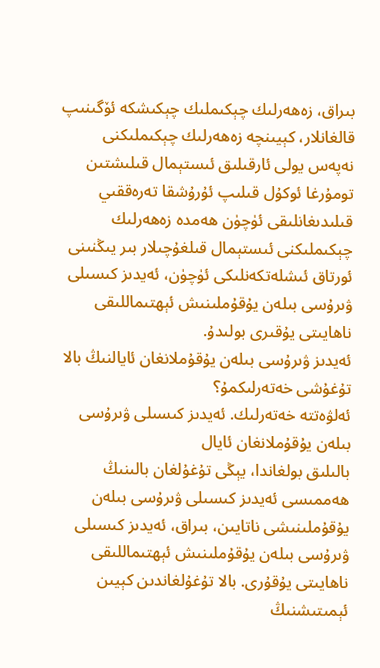بىراق، زەھەرلىك چېكىملىك چېكىشكە ئۆگىنىپ قالغانلار، كېيىنچە زەھەرلىك چېكىملىكنى
نەپەس يولى ئارقىلىق ئىستېمال قىلىشتىن تومۇرغا ئوكۇل قىلىپ ئۇرۇشقا تەرەققىي
قىلىدىغانلىقى ئۈچۈن ھەمدە زەھەرلىك چېكىملىكنى ئىستېمال قىلغۇچىلار بىر يىڭنىنى
ئورتاق ئىشلەتكەنلىكى ئۈچۈن، ئەيدىز كىسىلى ۋىرۇسى بىلەن يۇقۇملىنىش ئېھتىماللىقى
ناھايىتى يۇقىرى بولىدۇ.
ئەيدىز ۋىرۇسى بىلەن يۇقۇملانغان ئايالنىڭ بالا تۇغۇشى خەتەرلىكمۇ؟
ئەلۋەتتە خەتەرلىك. ئەيدىز كىسىلى ۋىرۇسى بىلەن يۇقۇملانغان ئايال
بالىلىق بولغاندا، يېڭى تۇغۇلغان بالىنىڭ ھەممىسى ئەيدىز كىسىلى ۋىرۇسى بىلەن
يۇقۇملىنىشى ناتايىن، بىراق، ئەيدىز كىسىلى ۋىرۇسى بىلەن يۇقۇملىنىش ئېھتىماللىقى
ناھايىتى يۇقۇرى. بالا تۇغۇلغاندىن كېيىن ئېمىتىشنىڭ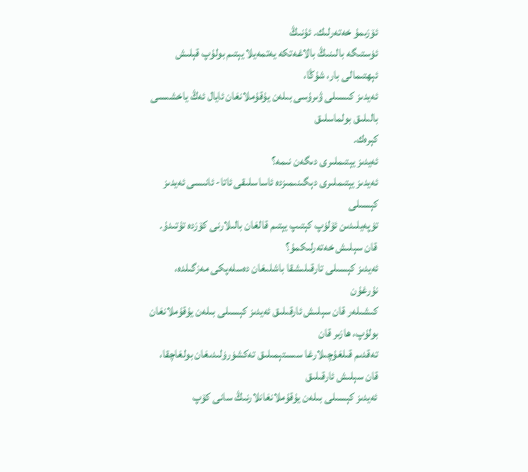ئۆزىمۇ خەتەرلىك. ئۇنىڭ
ئۈستىگە بالىنىڭ بالاغەتكە يەتمەيلا يېتىم بولۇپ قېلىش ئېھتىمالى بار، شۇڭا،
ئەيدىز كىسىلى ۋىرۇسى بىلەن يۇقۇملانغان ئايال ئەڭ ياخشىسى بالىلىق بولماسلىق
كېرەك.
ئەيدىز يېتىملىرى دىگەن نىمە؟
ئەيدىز يېتىملىرى دېگىنىمىزدە ئاساسلىقى ئاتا- ئانىسى ئەيدىز كېسىلى
تۈپەيلىدىن ئۆلۈپ كېتىپ يېتىم قالغان بالىلارنى كۆزدە تۇتىدۇ.
قان سېلىش خەتەرلىكمۇ؟
ئەيدىز كېسىلى تارقىلىشقا باشلىغان دەسلەپكى مەزگىلدە، نۇرغۇن
كىشىلەر قان سېلىش ئارقىلىق ئەيدىز كېسىلى بىلەن يۇقۇملانغان بولۇپ، ھازىر قان
تەقدىم قىلغۇچىلارغا سىستېمىلىق تەكشۈرۈلىدىغان بولغاچقا، قان سېلىش ئارقىلىق
ئەيدىز كېسىلى بىلەن يۇقۇملانغانلارنىڭ سانى كۆپ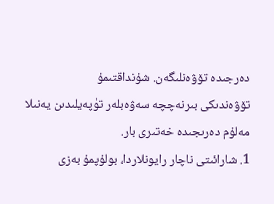دەرجىدە تۆۋەنلىگەن. شۇنداقتىمۇ
تۆۋەندىكى بىرنەچچە سەۋەبلەر تۈپەيلىدىن يەنىلا مەلۇم دەرىجىدە خەتىرى بار.
1. شارائىتى ناچار رايونلاردا، بولۇپمۇ بەزى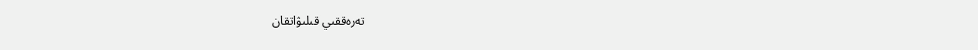تەرەققىي قىلىۋاتقان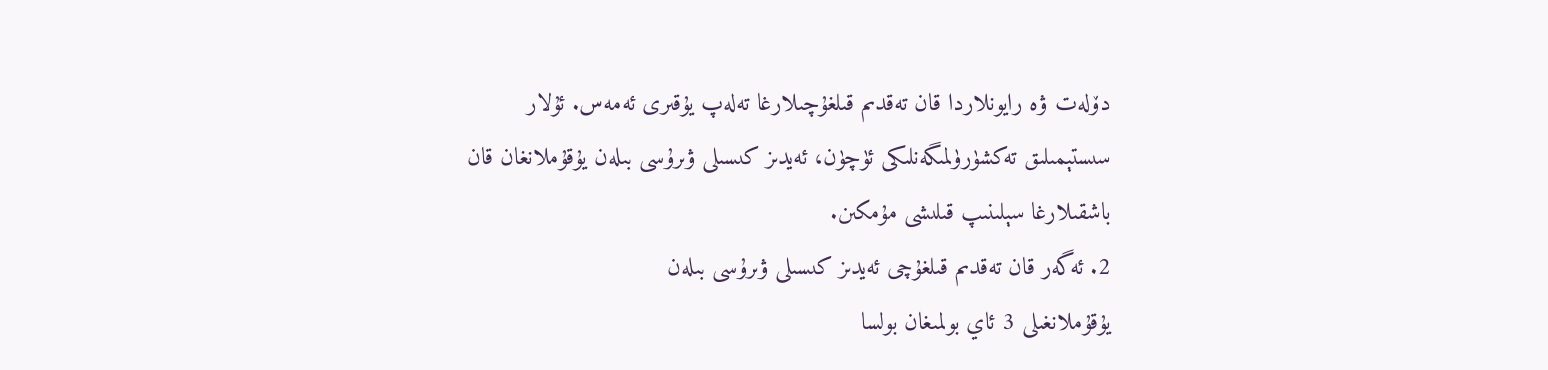دۆلەت ۋە رايونلاردا قان تەقدىم قىلغۇچىلارغا تەلەپ يۇقىرى ئەمەس. ئۇلار
سىستېمىلىق تەكشۈرۈلمىگەنلىكى ئۈچۈن، ئەيدىز كىسىلى ۋىرۇسى بىلەن يۇقۇملانغان قان
باشقىلارغا سېلىنىپ قىلىشى مۇمكىن.
2. ئەگەر قان تەقدىم قىلغۇچى ئەيدىز كىسىلى ۋىرۇسى بىلەن
يۇقۇملانغىلى 3 ئاي بولمىغان بولسا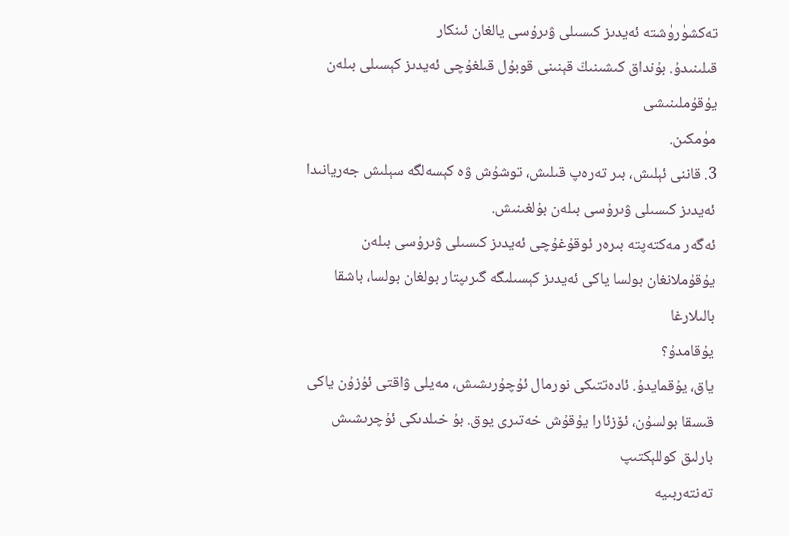تەكشۈرۈشتە ئەيدىز كىسىلى ۋىرۇسى يالغان ئىنكار
قىلىنىدۇ. بۇنداق كىشىنىڭ قېنىنى قوبۇل قىلغۇچى ئەيدىز كېسىلى بىلەن يۇقۇملىنىشى
مۈمكىن.
3. قاننى ئېلىش، بىر تەرەپ قىلىش، توشۇش ۋە كېسەلگە سېلىش جەريانىدا
ئەيدىز كىسىلى ۋىرۇسى بىلەن بۇلغىنىش.
ئەگەر مەكتەپتە بىرەر ئوقۇغۇچى ئەيدىز كىسىلى ۋىرۇسى بىلەن
يۇقۇملانغان بولسا ياكى ئەيدىز كېسىلىگە گىرىپتار بولغان بولسا، باشقا بالىلارغا
يۇقامدۇ؟
ياق، يۇقمايدۇ. ئادەتتىكى نورمال ئۇچۇرىشىش، مەيلى ۋاقتى ئۇزۇن ياكى
قىسقا بولسۇن، ئۆزئارا يۇقۇش خەتىرى يوق. بۇ خىلدىكى ئۇچرىشىش بارلىق كوللېكتىپ
تەنتەربىيە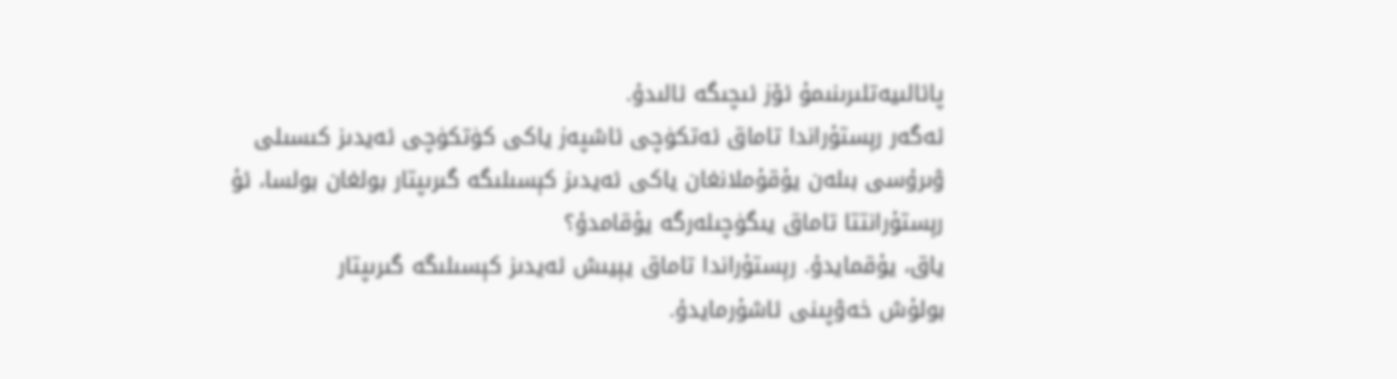پائالىيەتلىرىنىمۇ ئۆز ئىچىگە ئالىدۇ.
ئەگەر رېستۇراندا تاماق ئەتكۈچى ئاشپەز ياكى كۈتكۈچى ئەيدىز كىسىلى
ۋىرۇسى بىلەن يۇقۇملانغان ياكى ئەيدىز كېسىلىگە گىرىپتار بولغان بولسا، ئۇ
رېستۇرانتتا تاماق يىگۈچىلەرگە يۇقامدۇ؟
ياق، يۇقمايدۇ. رېستۇراندا تاماق يېيىش ئەيدىز كېسىلىگە گىرىپتار
بولۇش خەۋپىنى ئاشۇرمايدۇ.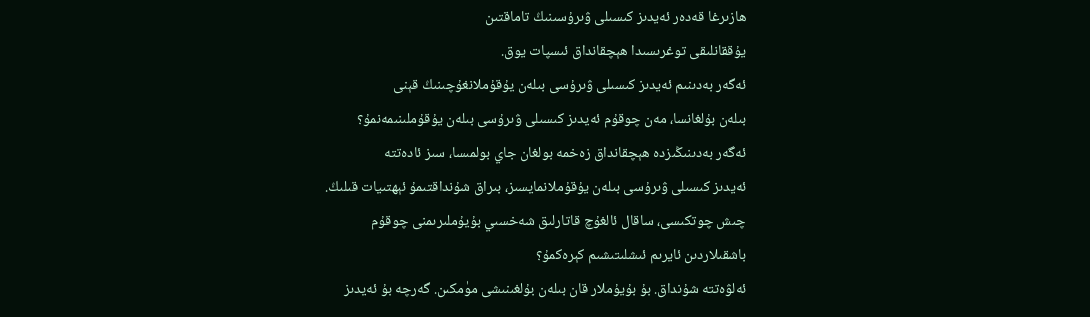ھازىرغا قەدەر ئەيدىز كىسىلى ۋىرۇسىنىڭ تاماقتىن
يۇققانلىقى توغرىسىدا ھېچقانداق ئىسپات يوق.
ئەگەر بەدىنىم ئەيدىز كىسىلى ۋىرۇسى بىلەن يۇقۇملانغۇچىنىڭ قېنى
بىلەن بۇلغانسا، مەن چوقۇم ئەيدىز كىسىلى ۋىرۇسى بىلەن يۇقۇملىنىمەنمۇ؟
ئەگەر بەدىنىڭىزدە ھېچقانداق زەخمە بولغان جاي بولمىسا، سىز ئادەتتە
ئەيدىز كىسىلى ۋىرۇسى بىلەن يۇقۇملانمايسىز، بىراق شۇنداقتىمۇ ئېھتىيات قىلىڭ.
چىش چوتكىسى، ساقال ئالغۇچ قاتارلىق شەخسىي بۇيۇملىرىمنى چوقۇم
باشقىلاردىن ئايرىم ئىشلىتىشىم كېرەكمۇ؟
ئەلۋەتتە شۇنداق. بۇ بۇيۇملار قان بىلەن بۇلغىنىشى مۈمكىن. گەرچە بۇ ئەيدىز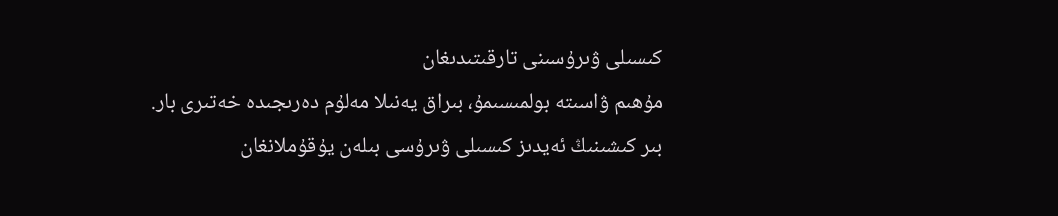كىسىلى ۋىرۇسىنى تارقىتىدىغان
مۇھىم ۋاسىتە بولمىسىمۇ، بىراق يەنىلا مەلۇم دەرىجىدە خەتىرى بار.
بىر كىشىنىڭ ئەيدىز كىسىلى ۋىرۇسى بىلەن يۇقۇملانغان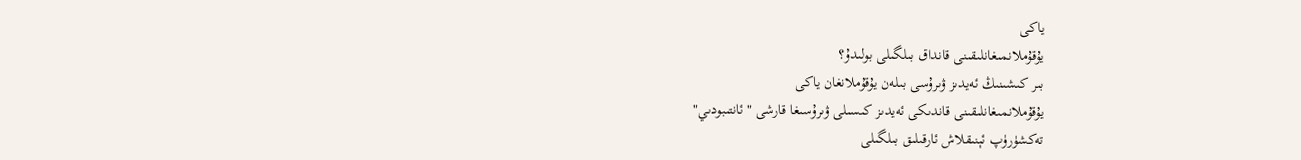ياكى
يۇقۇملانمىغانلىقىنى قانداق بىلگىلى بولىدۇ؟
بىر كىشىنىڭ ئەيدىز ۋىرۇسى بىلەن يۇقۇملانغان ياكى
يۇقۇملانمىغانلىقىنى قاندىكى ئەيدىز كىسىلى ۋىرۇسىغا قارشى "ئانتىبودىي"
تەكشۈرۈپ ئېنىقلاش ئارقىلىق بىلگىلى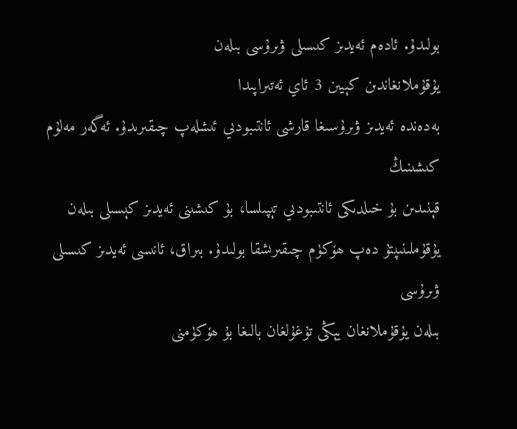بولىدۇ. ئادەم ئەيدىز كىسىلى ۋىرۇسى بىلەن
يۇقۇملانغاندىن كېيىن 3 ئاي ئەتىراپىدا
بەدەندە ئەيدىز ۋىرۇسىغا قارشى ئانتىبودىي ئىشلەپ چىقىرىدۇ. ئەگەر مەلۇم كىشىنىڭ
قېنىدىن بۇ خىلدىكى ئانتىبودىي تېپىلسا، بۇ كىشىنى ئەيدىز كېسىلى بىلەن
يۇقۇملىنىپتۇ دەپ ھۆكۈم چىقىرىشقا بولىدۇ. بىراق، ئانىسى ئەيدىز كىسىلى ۋىرۇسى
بىلەن يۇقۇملانغان يېڭى تۇغۇلغان بالىغا بۇ ھۆكۈمنى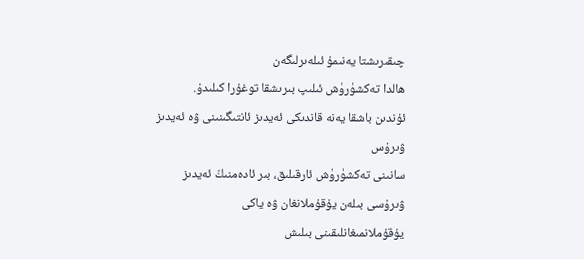چىقىرىشتا يەنىمۇ ئىلەىرلىگەن
ھالدا تەكشۈرۈش ئىلىپ بىرىشقا توغۇرا كىلىدۇ.
ئۇندىن باشقا يەنە قاندىكى ئەيدىز ئانتىگىنىنى ۋە ئەيدىز ۋىرۇس
سانىنى تەكشۈرۈش ئارقىلىق، بىر ئادەمنىڭ ئەيدىز ۋىرۇسى بىلەن يۇقۇملانغان ۋە ياكى
يۇقۇملانمىغانلىقىنى بىلىش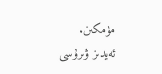مۈمكىن.
ئەيدىز ۋىرۇسى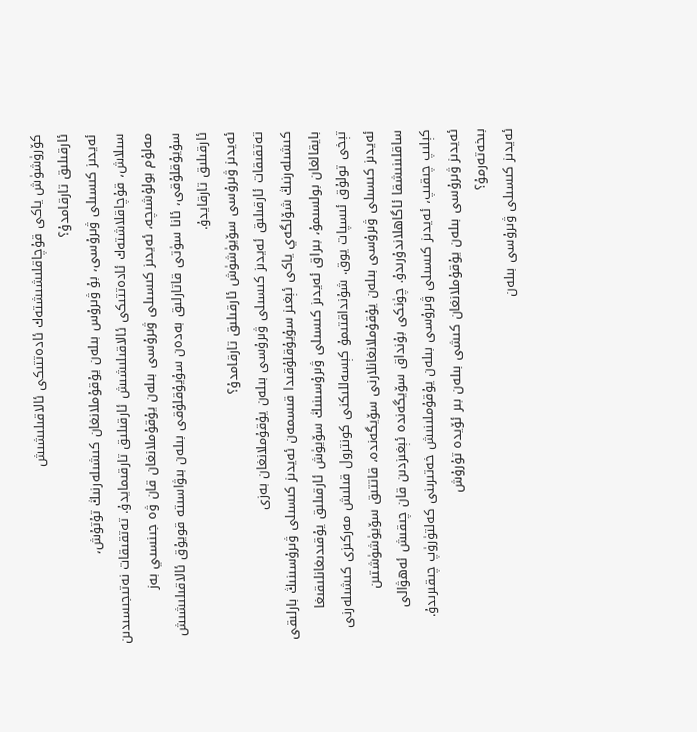كۆرۈشۈش ياكى قۇچاقلىشىشتەك ئادەتتىكى ئالاقىلىشىش
ئارقىلىق تارقامدۇ؟
ئەيدىز كىسىلى ۋىرۇسى، بۇ ۋىرۇس بىلەن يۇقۇملانغان كىشىلەرنىڭ تۇتۇش،
سىلاش، قۇچاقلاشتەك ئادەتتىكى ئالاقىلىشىش ئارقىلىق تارقىمايدۇ. تەتقىقات نەتىجىسىدىن
مەلۇم بولۇشىچە، ئەيدىز كىسىلى ۋىرۇسى بىلەن يۇقۇملانغان قان ۋە جىنسىي بەز
سۇيۇقلۇقى، ئانا سۈتى قاتارلىق بەدەن سۇيۇقلۇقى بىلەن بىۋاسىتە قويۇق ئالاقىلىشىش
ئارقىلىق تارقايدۇ.
ئەيدىز ۋىرۇسى سۆيۈشۈش ئارقىلىق تارقامدۇ؟
تەتقىقات ئارقىلىق ئەيدىز كىسىلى ۋىرۇسى بىلەن يۇقۇملانغان بەزى
كىشىلەرنىڭ شۆلگەي ياكى ئېغىز سۇيۇقلۇقىدا قىسمەن ئەيدىز كىسىلى ۋىرۇسىنىڭ بارلىقى
بايقالغان بولسىمۇ، بىراق ئەيدىز كىسىلى ۋىرۇسىنىڭ سۆيۈش ئارقىلىق يۇقىدىغانلىقىغا
تېخى تولۇق ئىسپات يوق. شۇنداقتىمۇ كېسەللىكنى كونترول قىلىش مەركىزى كىشىلەرنى
ئەيدىز كىسىلى ۋىرۇسى بىلەن يۇقۇملانغانلارنى سۆيگەندە، قاتتىق سۆيۈشۈشتىن
ساقلىنىشقا ئاگاھلاندۇرىدۇ. چۈنكى بۇنداق سۆيگەندە ئېغىزدىن قان چىقىش ئەھۋالى
كېلىپ چىقىپ، ئەيدىز كىسىلى ۋىرۇسى بىلەن يۇقۇملىنىش خەتىرىنى كەلتۈرۈپ چىقىرىدۇ.
ئەيدىز ۋىرۇسى بىلەن يۇقۇملانغان كىشى بىلەن بىر ئۆيدە تۇرۇش
بىخەتەرمۇ؟
ئەيدىز كىسىلى ۋىرۇسى بىلەن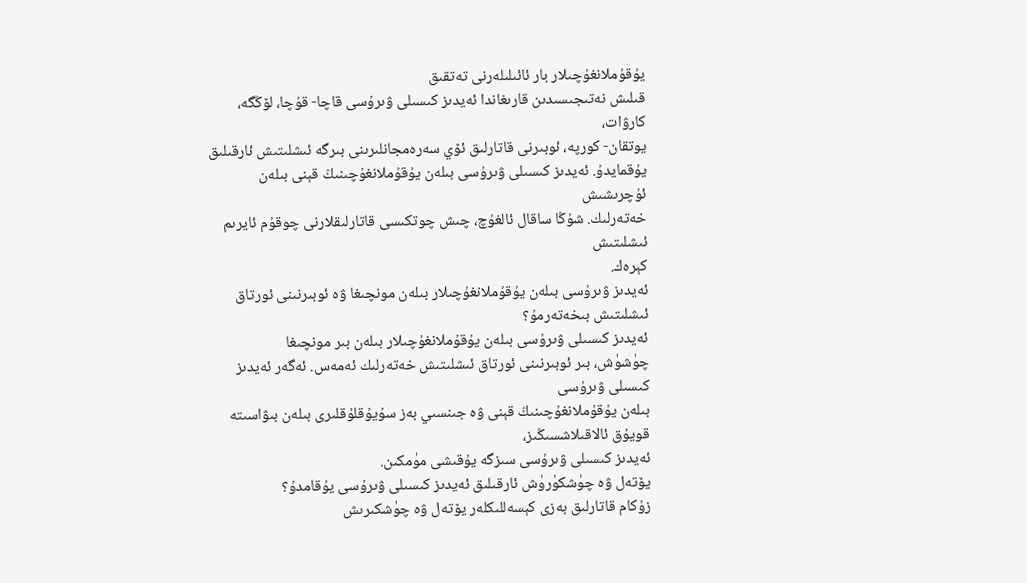يۇقۇملانغۇچىلار بار ئائىلىلەرنى تەتقىق
قىلىش نەتىجىسىدىن قارىغاندا ئەيدىز كىسىلى ۋىرۇسى قاچا- قۇچا، لۆڭگە، كارۋات،
يوتقان- كورپە، ئوبىرنى قاتارلىق ئۆي سەرەمجانلىرىنى بىرگە ئىشلىتىش ئارقىلىق
يۇقمايدۇ. ئەيدىز كىسىلى ۋىرۇسى بىلەن يۇقۇملانغۇچىنىڭ قېنى بىلەن ئۇچرىشىش
خەتەرلىك. شۇڭا ساقال ئالغۇچ، چىش چوتكىسى قاتارلىقلارنى چوقۇم ئايرىم ئىشلىتىش
كېرەك.
ئەيدىز ۋىرۇسى بىلەن يۇقۇملانغۇچىلار بىلەن مونچىغا ۋە ئوبىرنىنى ئورتاق
ئىشلىتىش بىخەتەرمۇ؟
ئەيدىز كىسىلى ۋىرۇسى بىلەن يۇقۇملانغۇچىلار بىلەن بىر مونچىغا
چۈشۈش، بىر ئوبىرنىنى ئورتاق ئىشلىتىش خەتەرلىك ئەمەس. ئەگەر ئەيدىز كىسىلى ۋىرۇسى
بىلەن يۇقۇملانغۇچىنىڭ قېنى ۋە جىنسىي بەز سۇيۇقلۇقلىرى بىلەن بىۋاسىتە قويۇق ئالاقىلاشسىڭىز،
ئەيدىز كىسىلى ۋىرۇسى سىزگە يۇقىشى مۈمكىن.
يۆتەل ۋە چۈشكۈرۈش ئارقىلىق ئەيدىز كىسىلى ۋىرۇسى يۇقامدۇ؟
زۇكام قاتارلىق بەزى كېسەللىكلەر يۆتەل ۋە چۈشكىرىش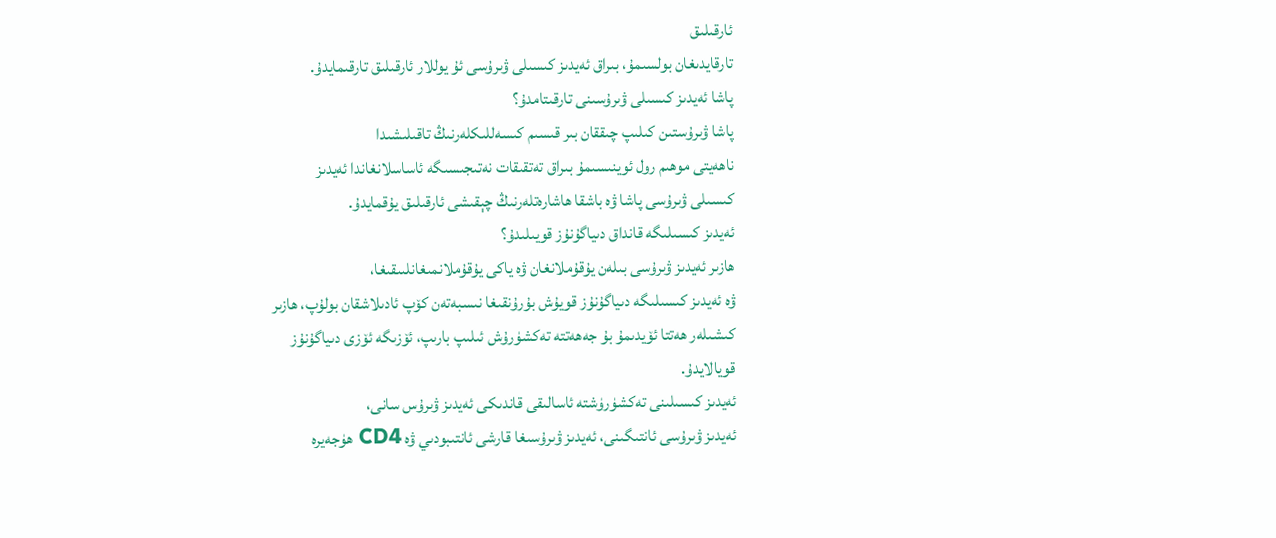ئارقىلىق
تارقايدىغان بولسىمۇ، بىراق ئەيدىز كىسىلى ۋىرۇسى ئۇ يوللار ئارقىلىق تارقىمايدۇ.
پاشا ئەيدىز كىسىلى ۋىرۇسىنى تارقىتامدۇ؟
پاشا ۋىرۇستىن كىلىپ چىققان بىر قىسىم كىسەللىكلەرنىڭ تاقىلىشىدا
ناھەيتى موھىم رول ئوينىسىمۇ بىراق تەتقىقات نەتىجىسىگە ئاساسلانغاندا ئەيدىز
كىسىلى ۋىرۇسى پاشا ۋە باشقا ھاشارەتلەرنىڭ چېقىشى ئارقىلىق يۇقمايدۇ.
ئەيدىز كىسىلىگە قانداق دىياگۇنۇز قويىلىدۇ؟
ھازىر ئەيدىز ۋىرۇسى بىلەن يۇقۇملانغان ۋە ياكى يۇقۇملانمىغانلىىقىغا،
ۋە ئەيدىز كىسىلىگە دىياگۇنۇز قويۇش بۇرۇنقىغا نىسبەتەن كۆپ ئادىلاشقان بولۇپ، ھازىر
كىشىلەر ھەتتا ئۆيدىمۇ بۇ جەھەتتە تەكشۈرۇش ئىلىپ بارىپ، ئۆزىگە ئۆزى دىياگۇنۇز
قويالايدۇ.
ئەيدىز كىسىلىنى تەكشۈرۈشتە ئاسالىقى قاندىكى ئەيدىز ۋىرۇس سانى،
ئەيدىز ۋىرۇسى ئانتىگىنى، ئەيدىز ۋىرۇسىغا قارشى ئانتىبودىي ۋە CD4 ھۈجەيرە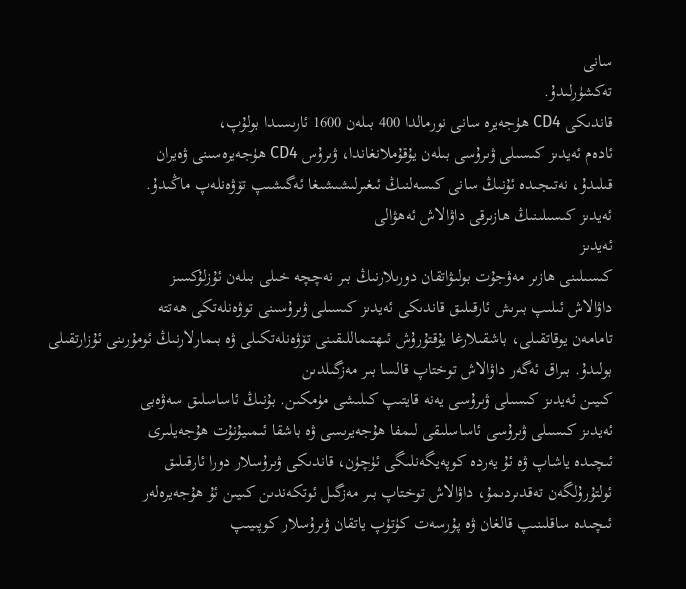سانى
تەكشۈرلىدۇ.
قاندىكى CD4 ھۈجەيرە سانى نورمالدا 400 بىلەن 1600 ئارىسىدا بولۇپ،
ئادەم ئەيدىز كىسىلى ۋىرۇسى بىلەن يۇقۇملانغاندا، ۋىرۇس CD4 ھۈجەيرەسىنى ۋەيران
قىلىدۇ، نەتىجىدە ئۇنىڭ سانى كىسەلنىڭ ئىغىرلىشىشىغا ئەگىشىپ تۆۋەنلەپ ماڭىدۇ.
ئەيدىز كىسىلىنىڭ ھازىرقى داۋالاش ئەھۋالى
ئەيدىز
كىسىلىنى ھازىر مەۋجۇت بولىۋاتقان دورىلارنىڭ بىر نەچچە خىلى بىلەن ئۇزلۇكسىز
داۋالاش ئىلىپ بىرىش ئارقىلىق قاندىكى ئەيدىز كىسىلى ۋىرۇسىنى توۋەنلەتكى ھەتتە
تامامەن يوقاتقىلى، باشقىلارغا يۇقتۇرۇش ئىھتىماللىقىنى تۆۋەنلەتكىلى ۋە بىمارلارنىڭ ئومۇرىنى ئۇزارتقىلى بولىدۇ. بىراق ئەگەر داۋالاش توختاپ قالسا بىر مەزگىلدىن
كىيىن ئەيدىز كىسىلى ۋىرۇسى يەنە قايتىپ كىلىشى مۈمكىن. بۇنىڭ ئاساسلىق سەۋەبى
ئەيدىز كىسىلى ۋىرۇسى ئاساسلىقى لىمفا ھۇجەيرىسى ۋە باشقا ئىمىيۇنۇت ھۇجەيلىرى
ئىچىدە ياشاپ ۋە ئۇ يەردە كوپەيگەنلىگى ئۈچۈن، قاندىكى ۋىرۇسلار دورا ئارقىلىق
ئولتۇرۇلگەن تەقدىردىمۇ، داۋالاش توختاپ بىر مەزگىل ئوتكەندىن كىيىن ئۇ ھۇجەيرەلەر
ئىچىدە ساقلىنىپ قالغان ۋە پۇرسەت كۈتۈپ ياتقان ۋىرۇسلار كوپىيىپ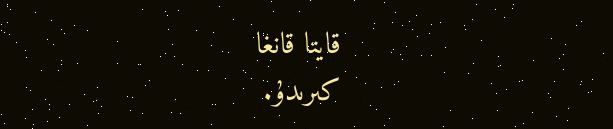قايتا قانغا
كىرىدۇ.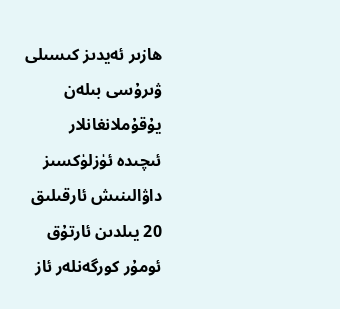ھازىر ئەيدىز كىسىلى ۋىرۇسى بىلەن يۇقۇملانغانلار ئىچىدە ئۈزلۈكسىز
داۋالىنىش ئارقىلىق 20 يىلدىن ئارتۇق ئومۇر كورگەنلەر ئاز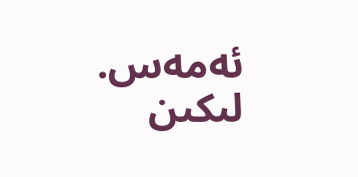ئەمەس. لىكىن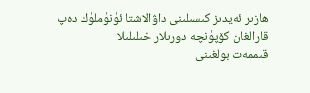ھازىر ئەيدىز كىسىلىنى داۋالاشتا ئۈنۈملۈك دەپ قارالغان كۆپۈنچە دورىلار خىلىلىلا
قىممەت بولغىنى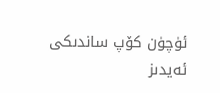ئۈچۈن كۆپ ساندىكى ئەيدىز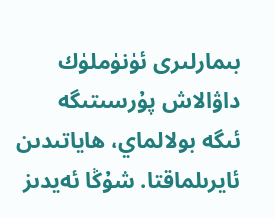بىمارلىرى ئۈنۈملۈك داۋالاش پۇرسىتىگە
ئىگە بولالماي، ھاياتىدىن ئايرىلماقتا. شۇڭا ئەيدىز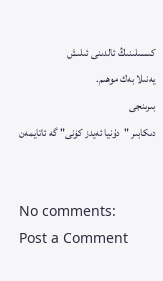كىسىلىنىڭ ئالدىنى ئىلىش
يەنىلا بەك موھىم.
بىرىنجى
دىكابىر "دۇنيا ئەيدز كۈنى" گە ئاتايمەن


No comments:
Post a Comment